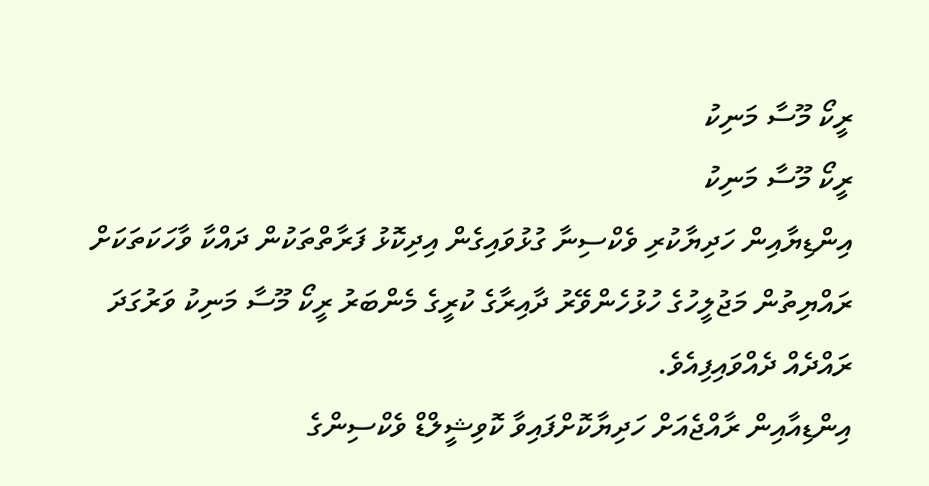ރީކޯ މޫސާ މަނިކު
ރީކޯ މޫސާ މަނިކު
އިންޑިޔާއިން ހަދިޔާކުރި ވެކްސިނާ ގުޅުވައިގެން އިދިކޮޅު ފަރާތްތަކުން ދައްކާ ވާހަކަތަކަށް ރައްޔިތުން މަޖުލީހުގެ ހުޅުހެންވޭރު ދާއިރާގެ ކުރީގެ މެންބަރު ރީކޯ މޫސާ މަނިކު ވަރުގަދަ ރައްދެއް ދެއްވައިފިއެވެ.
އިންޑިއާއިން ރާއްޖެއަށް ހަދިޔާކޮށްފައިވާ ކޮވިޝީލްޑް ވެކްސިންގެ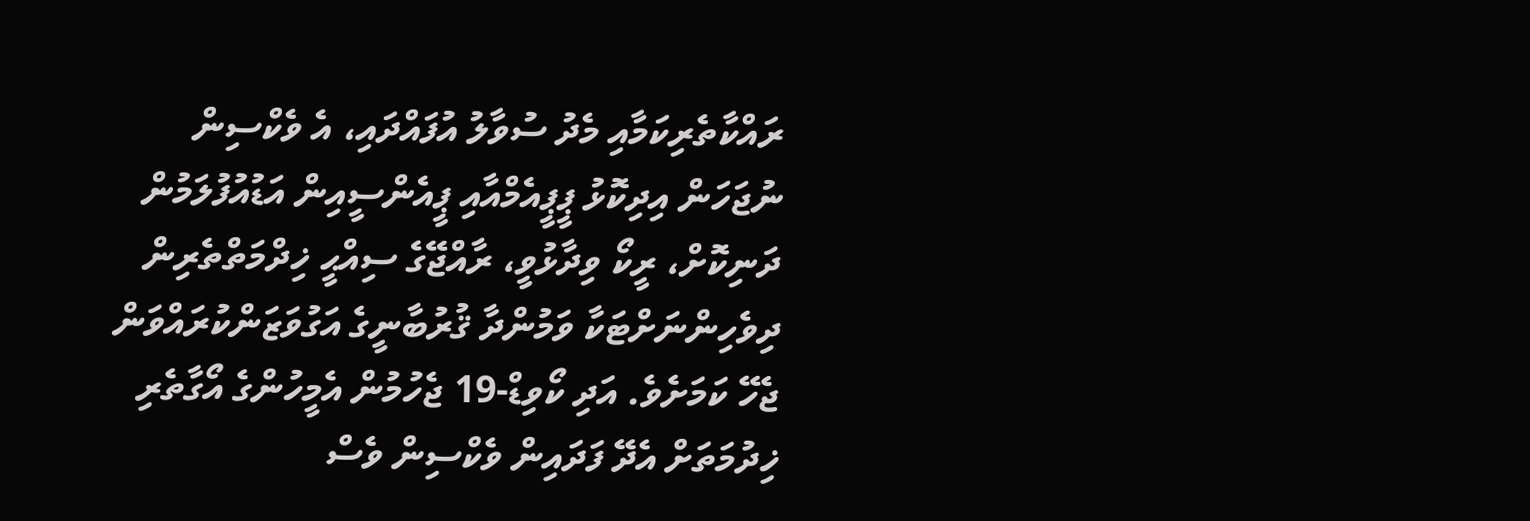ރައްކާތެރިކަމާއި މެދު ސުވާލު އުފައްދައި، އެ ވެކްސިން ނުޖަހަން އިދިކޮޅު ޕީޕީއެމްއާއި ޕީއެންސީއިން އަޑުއުފުލަމުން ދަނިކޮށް، ރީކޯ ވިދާޅުވީ، ރާއްޖޭގެ ސިއްޙީ ޚިދްމަތްތެރިން ދިވެހިންނަށްޓަކާ ވަމުންދާ ޤުރުބާނީގެ އަގުވަޒަންކުރައްވަން ޖެހޭ ކަމަށެވެ. އަދި ކޯވިޑް-19 ޖެހުމުން އެމީހުންގެ އޯގާތެރި ޚިދުމަތަށް އެދޭ ފަދައިން ވެކްސިން ވެސް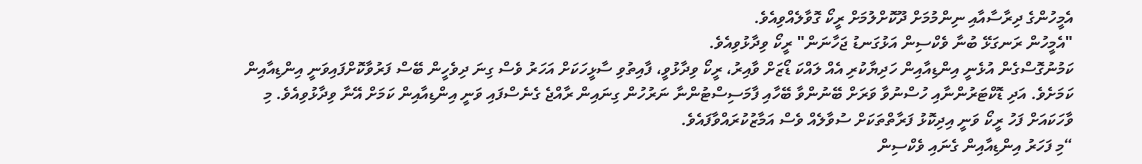އެމީހުންގެ ދިރާސާއާއި ނިންމުމަށް ދޫކޮށްލުމަށް ރީކޯ ގޮވާލެއްވިއެވެ.
"އެމީހުން ރަނގަޅޭ ބުނާ ވެކްސިން އަޅުގަނޑު ޖަހާނަން" ރީކޯ ވިދާޅުވިއެވެ.
ކަމުނުގޮސްގެން އުޅެނީ އިންޑިއާއިން ހަދިޔާކުރި އެއް ލައްކަ ޑޯޒަށް ވާއިރު، ރީކޯ ވިދާޅުވީ، ފާއިތުވި ސާޅީހަކަށް އަހަރު ވެސް ގިނަ ދިވެހީން ބޭސް ފަރުވާކޮށްފައިވަނީ އިންޑިއާއިން ކަމަށެވެ. އަދި ޑޮކްޓަރުންނާއި ހުސްނުވާ ވަރަށް ބޭނުންވާ ބޭހާއި ފާމަސިސްޓުންނާ ނަރުހުން ގިނައިން ރާއްޖެ ގެނެސްފައި ވަނީ އިންޑިއާއިން ކަމަށް އޭނާ ވިދާޅުވިއެވެ. މި ވާހަކައަށް ފަހު ރީކޯ ވަނީ އިދިކޮޅު ފަރާތްތަކަށް ސުވާލެއް ވެސް އަމާޒުކުރައްވާފައެވެ.
“މި ފަހަރު އިންޑިއާއިން ގެނައި ވެކްސިން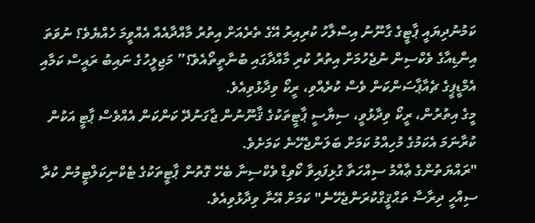ކަމުނުދިޔައީ ޕާޓީގެ ގާނޫނު އިސްލާހު ކުރިއިރު އޭގެ ތެރެއަށް އިތުރު މާއްދާއެއް އެއްވީމަ ހެއްޔެވެ؟ ނުވަތަ އިންޑިއާގެ ވެކްސިން ނުޖެހުމަށް އިތުރު ކުރި މާއްދާގައި ބުނާތީތޯއެވެ؟” މަޖިލީހުގެ ނައިބު ރައީސް ކަމާއި އެމްޑީޕީގެ ޗެއާޕާސަންކަން ވެސް ކުރެއްވި، ރީކޯ ވިދާޅުވިއެވެ.
މީގެ އިތުރުން، ރީކޯ ވިދާޅުވީ، ސިޔާސީ ޕާޓީތަކުގެ ޤާނޫނުން ޖާގަނުދޭ ކަންކަން އެއްވެސް ޕާޓީ އަކުން ކުރާނަމަ އެކަމުގެ މުހިއްމު ކަމަށް ބަލަންޖެހޭނެ ކަމަށެވެ.
"ރައްޔަތުންގެ ޢާއްމު ސިއްހަތާ ގުޅިފައިވާ ކޯވިޑް ވެކްސިނާ ބެހޭ ގޮތުން ޕާޓީތަކުގެ ޓެކްނިކަލްޓީމުން ކުރާ ސިއްހީ ދިރާސާ ތަޙްޤީގްކުރަންޖެހޭނެ" ކަމަށް އޭނާ ވިދާޅުވިއެވެ.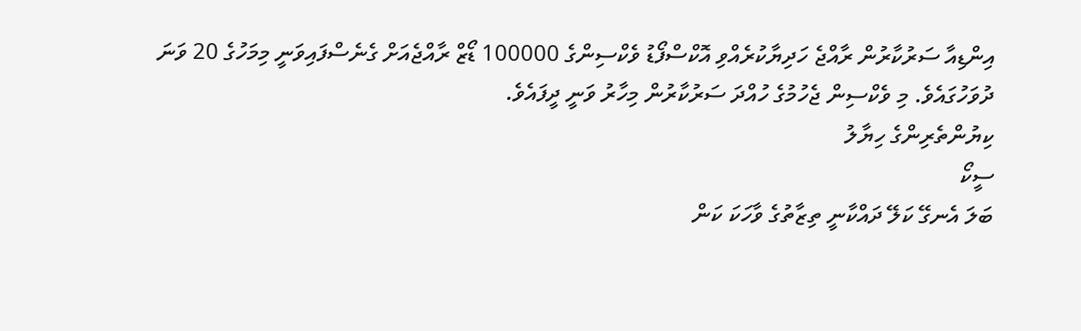އިންޑިއާ ސަރުކާރުން ރާއްޖެ ހަދިޔާކުރެއްވި އޮކްސްފޯޑު ވެކްސިންގެ 100000 ޑޯޒް ރާއްޖެއަށް ގެނެސްފައިވަނީ މިމަހުގެ 20 ވަނަ ދުވަހުގައެވެ. މި ވެކްސިން ޖެހުމުގެ ހުއްދަ ސަރުކާރުން މިހާރު ވަނީ ދީފައެވެ.
ކިޔުންތެރިންގެ ހިޔާލު
ސީކޯ
ބަލަ އެނގޭ ކަލޭ ދައްކާނީ ތިޒާތުގެ ވާހަކަ ކަން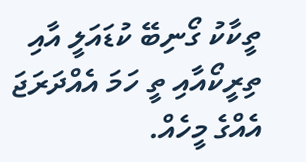ތީކާކު ގޯނިބޭ ކުޑައަލީ އާއި ތިރީކޯއާއި ތީ ހަމަ އެއްދަރަޖަ އެއްގެ މީހެއް.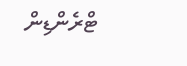ޓްރެންޑިން